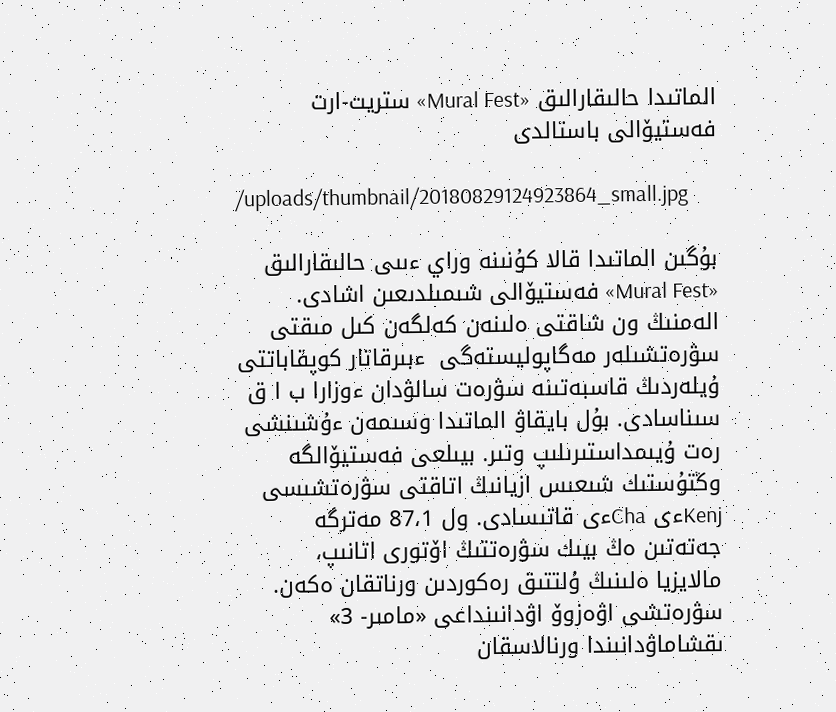الماتىدا حالىقارالىق «Mural Fest» ستريت-ارت فەستيۆالى باستالدى

/uploads/thumbnail/20180829124923864_small.jpg

بۇگىن الماتىدا قالا كۇنىنە وراي ءىىى حالىقارالىق «Mural Fest» فەستيۆالى شىمىلدىعىن اشادى. الەمنىڭ ون شاقتى ەلىنەن كەلگەن كىل مىقتى سۋرەتشىلەر مەگاپوليستەگى  ءبىرقاتار كوپقاباتتى ۇيلەردىڭ قاسبەتىنە سۋرەت سالۋدان ءوزارا ب ا ق سىناسادى. بۇل بايقاۋ الماتىدا وسىمەن ءۇشىنشى رەت ۇيىمداستىرىلىپ وتىر. بيىلعى فەستيۆالگە وڭتۇستىك شىعىس ازيانىڭ اتاقتى سۋرەتشىسى Kenjءى Chaءى قاتىسادى. ول 87،1 مەترگە جەتەتىن ەڭ بيىك سۋرەتتىڭ اۆتورى اتانىپ،  مالايزيا ەلىنىڭ ۇلتتىق رەكوردىن ورناتقان ەكەن. سۋرەتشى اۋەزوۆ اۋدانىنداعى «مامىر- 3» ىقشاماۋدانىندا ورنالاسقان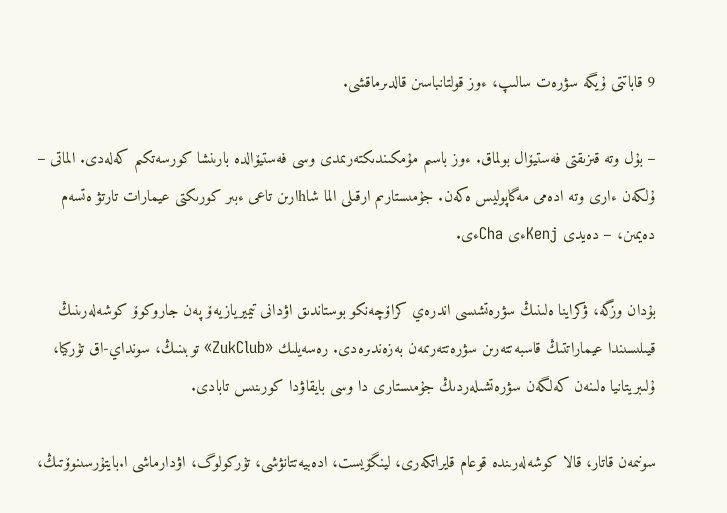9 قاباتتى ۇيگە سۋرەت سالىپ، ءوز قولتانباسىن قالدىرماقشى.

– بۇل وتە قىزىقتى فەستيۆال بولماق. ءوز باسىم مۇمكىندىكتەرىمدى وسى فەستيۆالدە بارىنشا كورسەتكىم كەلەدى. الماتى – ۇلكەن ءارى وتە ادەمى مەگاپوليس ەكەن. جۇمىستارىم ارقىلى الما شاhارىن تاعى ءبىر كورىكتى عيمارات تارتۋ ەتسەم دەيمىن، – دەيدى Kenjءى Chaءى.

بۇدان وزگە، ۋكراينا ەلىنىڭ سۋرەتشىسى اندرەي كراۆچەنكو بوستاندىق اۋدانى تيميريازيەۆ پەن جاروكوۆ كوشەلەرىنىڭ قيىلىسىندا عيماراتتىڭ قاسبەتتەرىن سۋرەتتەرىمەن بەزەندىرەدى. رەسەيلىك «ZukClub» توبىنىڭ، سونداي-اق تۇركيا، ۇلىبريتانيا ەلىنەن كەلگەن سۋرەتشىلەردىڭ جۇمىستارى دا وسى بايقاۋدا كورىنىس تابادى.

سونىمەن قاتار، قالا كوشەلەرىندە قوعام قايراتكەرى، لينگۆيست، ادەبيەتتانۋشى، تۇركولوگ، اۋدارماشى ا.بايتۇرسىنوۆتىڭ،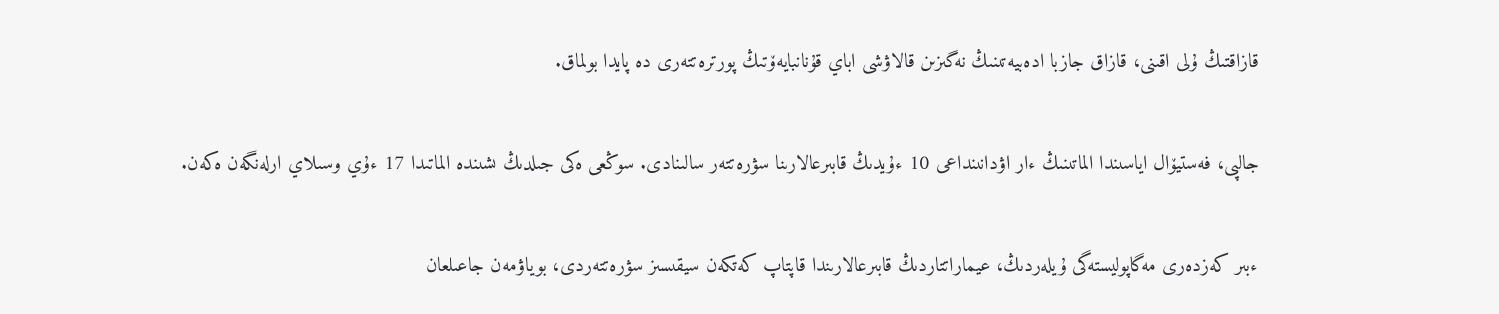قازاقتىڭ ۇلى اقىنى، قازاق جازبا ادەبيەتىنىڭ نەگىزىن قالاۋشى اباي قۇنانبايەۆتىڭ پورترەتتەرى دە پايدا بولماق.

جالپى، فەستيۆال اياسىندا الماتىنىڭ ءار اۋدانىنداعى 10 ءۇيدىڭ قابىرعالارىنا سۋرەتتەر سالىنادى. سوڭعى ەكى جىلدىڭ ىشىندە الماتىدا 17 ءۇي وسىلاي ارلەنگەن ەكەن.

ءبىر كەزدەرى مەگاپوليستەگى ۇيلەردىڭ، عيماراتتاردىڭ قابىرعالارىندا قاپتاپ كەتكەن سيقىسىز سۋرەتتەردى، بوياۋمەن جاعىلعان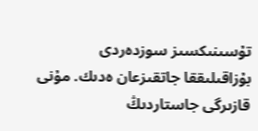تۇسىنىكسىز سوزدەردى بۇزاقىلىققا جاتقىزعان ەدىك. مۇنى قازىرگى جاستاردىڭ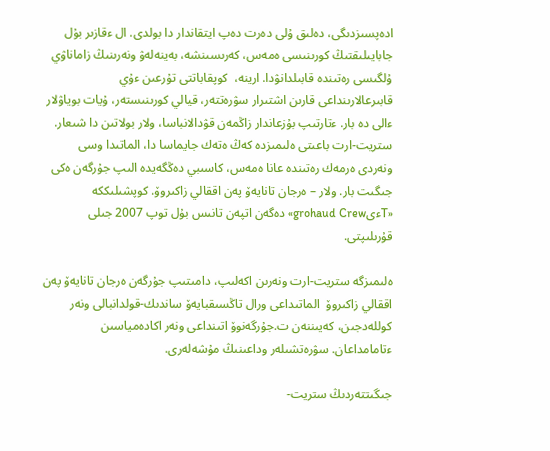ادەپسىزدىگى، دەلىق ۇلى دەرت دەپ ايتقاندار دا بولدى. ال ءقازىر بۇل جابايىلىقتىڭ كورىنىسى ەمەس، كەرىسىنشە، بەينەلەۋ ونەرىنىڭ زاماناۋي ۇلگىسى رەتىندە قابىلدانۋدا. ارينە،  كوپقاباتتى تۇرعىن ءۇي قابىرعالارىنداعى قارىن اشتىرار سۋرەتتەر، قيالي كورىنىستەر، ۇيات بوياۋلار ءالى دە بار. ءتارتىپ بۇزعاندار زاڭمەن قۋدالانباسا، ولار بولاتىن دا شىعار. ستريت-ارت باعىتى ەلىمىزدە كەڭ ەتەك جايماسا دا، الماتىدا وسى ونەردى ەرمەك رەتىندە عانا ەمەس، كاسىبي دەڭگەيدە الىپ جۇرگەن ەكى جىگىت بار. ولار – ەرجان تانايەۆ پەن اققالي زاكىروۆ. كوپشىلىككە «Tءىgrohaud Crew» دەگەن اتپەن تانىس بۇل توپ 2007 جىلى قۇرىلىپتى.

ەلىمىزگە ستريت-ارت ونەرىن اكەلىپ، دامىتىپ جۇرگەن ەرجان تانايەۆ پەن اققالي زاكىروۆ  الماتىداعى ورال تاڭسىقبايەۆ ساندىك-قولدانبالى ونەر كوللەدجىن، كەيىننەن ت.جۇرگەنوۆ اتىنداعى ونەر اكادەمياسىن ءتامامداعان. سۋرەتشىلەر وداعىنىڭ مۇشەلەرى.

جىگىتتەردىڭ ستريت-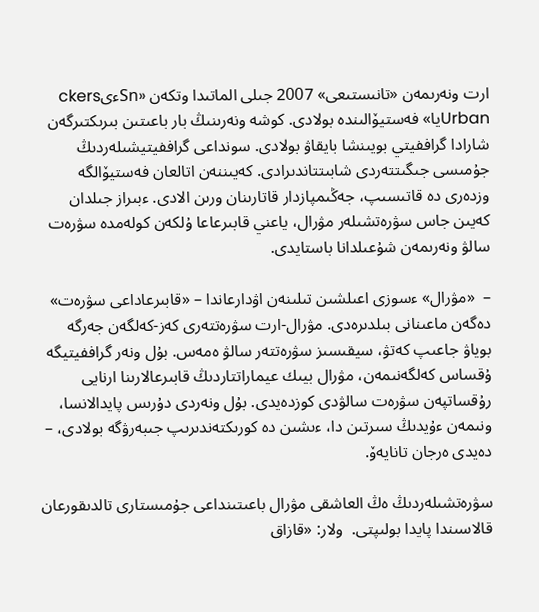ارت ونەرىمەن «تانىستىعى» 2007 جىلى الماتىدا وتكەن «Snءىckers Urbanيا» فەستيۆالىندە بولادى. كوشە ونەرىنىڭ بار باعىتىن بىرىكتىرگەن شارادا گراففيتي بويىنشا بايقاۋ بولادى. سونداعى گراففيتيشىلەردىڭ جۇمىسى جىگىتتەردى شابىتتاندىرادى. كەيىننەن اتالعان فەستيۆالگە وزدەرى دە قاتىسىپ، جەڭىمپازدار قاتارىنان ورىن الادى. ءبىراز جىلدان كەيىن جاس سۋرەتشىلەر مۋرال، ياعني قابىرعاعا ۇلكەن كولەمدە سۋرەت سالۋ ونەرىمەن شۇعىلدانا باستايدى.

–  «مۋرال» ءسوزى اعىلشىن تىلىنەن اۋدارعاندا – «قابىرعاداعى سۋرەت» دەگەن ماعىنانى بىلدىرەدى. مۋرال-ارت سۋرەتتەرى كەز-كەلگەن جەرگە بوياۋ جاعىپ كەتۋ، سيقىسىز سۋرەتتەر سالۋ ەمەس. بۇل ونەر گراففيتيگە ۇقساس كەلگەنىمەن، مۋرال بيىك عيماراتتاردىڭ قابىرعالارىنا ارنايى رۇقساتپەن سۋرەت سالۋدى كوزدەيدى. بۇل ونەردى دۇرىس پايدالانسا، ونىمەن ءۇيدىڭ سىرتىن دا، ءىشىن دە كورىكتەندىرىپ جىبەرۋگە بولادى، – دەيدى ەرجان تانايەۆ.

سۋرەتشىلەردىڭ ەڭ العاشقى مۋرال باعىتىنداعى جۇمىستارى تالدىقورعان قالاسىندا پايدا بولىپتى.  ولار: «قازاق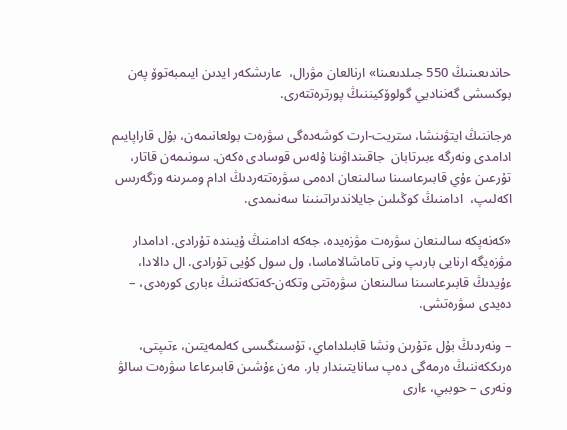حاندىعىنىڭ 550 جىلدىعىنا» ارنالعان مۋرال،  عارىشكەر ايدىن ايىمبەتوۆ پەن بوكسشى گەنناديي گولوۆكيننىڭ پورترەتتەرى.

ەرجاننىڭ ايتۋىنشا، ستريت-ارت كوشەدەگى سۋرەت بولعانىمەن، بۇل قاراپايىم ادامدى ونەرگە ءبىرتابان  جاقىنداۋىنا ۇلەس قوسادى ەكەن. سونىمەن قاتار، تۇرعىن ءۇي قابىرعاسىنا سالىنعان ادەمى سۋرەتتەردىڭ ادام ومىرىنە وزگەرىس اكەلىپ،  ادامنىڭ كوڭىلىن جايلاندىراتىنىنا سەنىمدى.

«كەنەپكە سالىنعان سۋرەت مۋزەيدە، جەكە ادامنىڭ ۇيىندە تۇرادى. ادامدار مۋزەيگە ارنايى بارىپ ونى تاماشالاماسا، ول سول كۇيى تۇرادى. ال دالادا، ءۇيدىڭ قابىرعاسىنا سالىنعان سۋرەتتى وتكەن-كەتكەننىڭ ءبارى كورەدى، – دەيدى سۋرەتشى.

– ونەردىڭ بۇل ءتۇرىن ونشا قابىلداماي، تۇسىنگىسى كەلمەيتىن، ءتىپتى، ەرىككەننىڭ ەرمەگى دەپ سانايتىندار بار. مەن ءۇشىن قابىرعاعا سۋرەت سالۋ ونەرى – حوببي، ءارى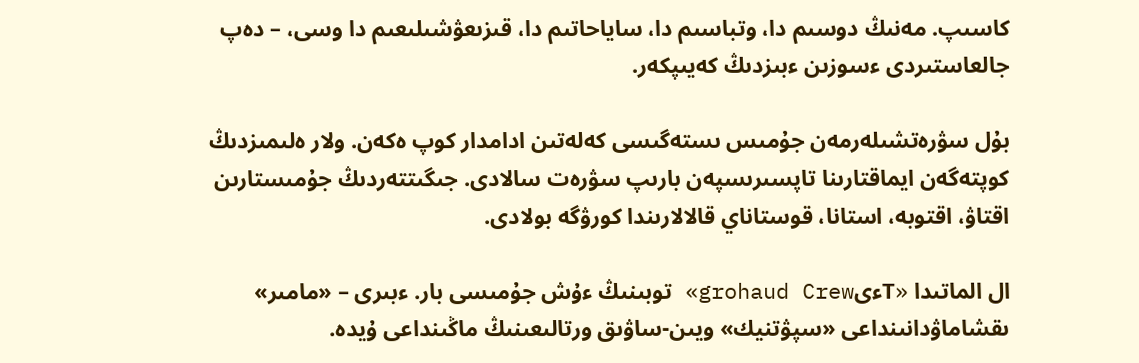كاسىپ. مەنىڭ دوسىم دا، وتباسىم دا، ساياحاتىم دا، قىزىعۋشىلىعىم دا وسى، – دەپ جالعاستىردى ءسوزىن ءبىزدىڭ كەيىپكەر.

بۇل سۋرەتشىلەرمەن جۇمىس ىستەگىسى كەلەتىن ادامدار كوپ ەكەن. ولار ەلىمىزدىڭ كوپتەگەن ايماقتارىنا تاپسىرىسپەن بارىپ سۋرەت سالادى. جىگىتتەردىڭ جۇمىستارىن اقتاۋ، اقتوبە، استانا، قوستاناي قالالارىندا كورۋگە بولادى.

ال الماتىدا «Tءىgrohaud Crew» توبىنىڭ ءۇش جۇمىسى بار. ءبىرى – «مامىر» ىقشاماۋدانىنداعى «سپۋتنيك» ويىن-ساۋىق ورتالىعىنىڭ ماڭىنداعى ۇيدە.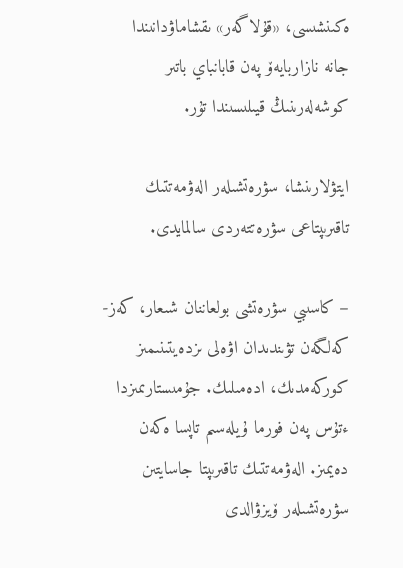ەكىنشىسى، «قۇلاگەر» ىقشاماۋدانىندا  جانە نازاربايەۆ پەن قابانباي باتىر كوشەلەرىنىڭ قيىلىسىندا تۇر.

ايتۋلارىنشا، سۋرەتشىلەر الەۋمەتتىك تاقىرىپتاعى سۋرەتتەردى سالمايدى.

– كاسىبي سۋرەتشى بولعاننان شىعار، كەز-كەلگەن تۋىندىدان اۋەلى ىزدەيتىنىمىز كوركەمدىك، ادەمىلىك. جۇمىستارىمىزدا ءتۇس پەن فورما ۇيلەسىم تاپسا ەكەن دەيمىز. الەۋمەتتىك تاقىرىپتا جاسايتىن سۋرەتشىلەر ۆيزۋالدى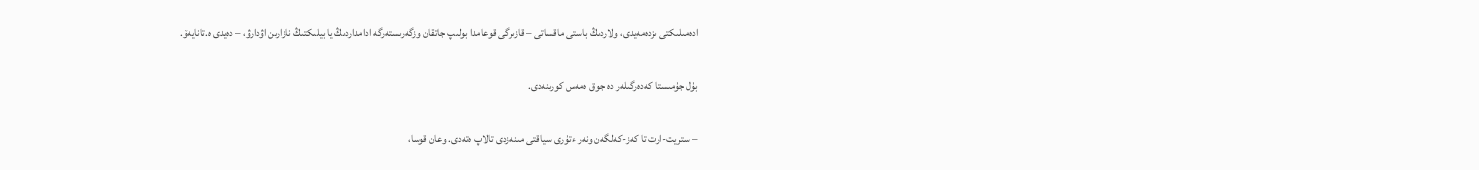ادەمىلىكتى ىزدەمەيدى، ولاردىڭ باستى ماقساتى – قازىرگى قوعامدا بولىپ جاتقان وزگەرىستەرگە ادامداردىڭ يا بيلىكتىڭ نازارىن اۋدارۋ، – دەيدى ە.تانايەۆ.

بۇل جۇمىستا كەدەرگىلەر دە جوق ەمەس كورىنەدى.

– ستريت-ارت تا كەز-كەلگەن ونەر ءتۇرى سياقتى مىنەزدى تالاپ ەتەدى. وعان قوسا،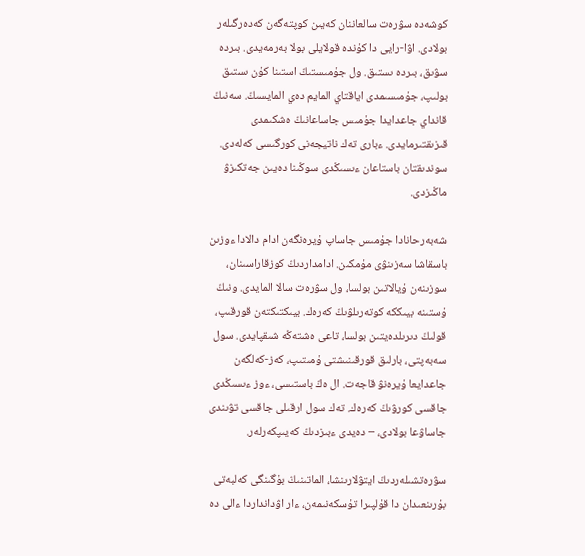كوشەدە سۋرەت سالعاننان كەيىن كوپتەگەن كەدەرگىلەر بولادى. اۋا-رايى دا كۇندە قولايلى بولا بەرمەيدى. بىردە سۋىق، بىردە ىستىق. ول جۇمىستىڭ استىنا كۇن ىستىق بولىپ، جۇمىسىمدى اياقتاي المايم دەي المايسىڭ. سەنىڭ قانداي جاعدايدا جۇمىس جاساعانىڭ ەشكىمدى قىزىقتىرمايدى. ءبارى تەك ناتيجەنى كورگىسى كەلەدى. سوندىقتان باستاعان ءىسىڭدى سوڭىنا دەيىن جەتكىزۋ ماڭىزدى.

شەبەرحانادا جۇمىس جاساپ ۇيرەنگەن ادام دالادا ءوزىن باسقاشا سەزىنۋى مۇمكىن. ادامداردىڭ كوزقاراسىنان، سوزىنەن ۇيالاتىن بولسا، ول سۋرەت سالا المايدى. ونىڭ ۇستىنە بيىككە كوتەرىلۋىڭ كەرەك. بيىكتىكتەن قورقىپ، قولىڭ دىرىلدەيتىن بولسا، تاعى ەشتەڭە شىقپايدى. سول سەبەپتى، بارلىق قورقىنىشتى ۇمىتىپ، كەز-كەلگەن جاعدايعا ۇيرەنۋ قاجەت. ال ەڭ باستىسى، ءوز ءىسىڭدى جاقسى كورۋىڭ كەرەك. تەك سول ارقىلى جاقسى تۋىندى جاساۋعا بولادى، – دەيدى ءبىزدىڭ كەيىپكەرلەر.

سۋرەتشىلەردىڭ ايتۋلارىنشا، الماتىنىڭ بۇگىنگى كەلبەتى بۇرىنعىدان دا قۇلپىرا تۇسكەنىمەن، ءار اۋدانداردا ءالى دە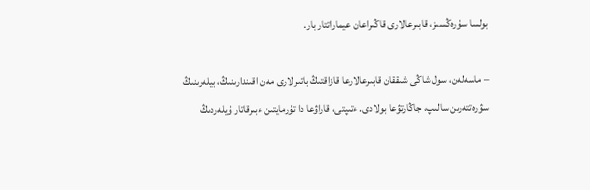بولسا سۇرەڭسىز، قابىرعالارى قاڭىراعان عيماراتتار بار.

– ماسەلەن، سول شاڭى شىققان قابىرعالارعا قازاقتىڭ باتىرلارى مەن اقىندارىنىڭ، بيلەرىنىڭ سۋرەتتەرىن سالىپ، جاڭارتۋعا بولادى. ءتىپتى، قاراۋعا دا تۇرمايتىن ءبىرقاتار ۇيلەردىڭ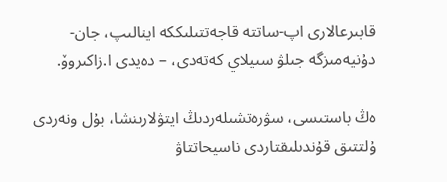قابىرعالارى اپ-ساتتە قاجەتتىلىككە اينالىپ، جان-دۇنيەمىزگە جىلۋ سىيلاي كەتەدى، – دەيدى ا.زاكىروۆ.

ەڭ باستىسى، سۋرەتشىلەردىڭ ايتۋلارىنشا، بۇل ونەردى ۇلتتىق قۇندىلىقتاردى ناسيحاتتاۋ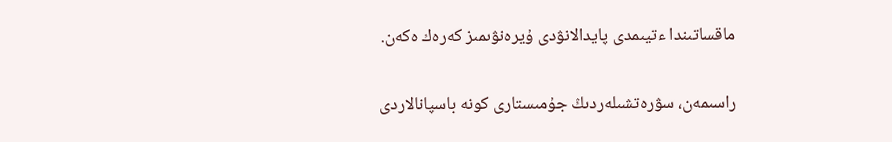ماقساتىندا ءتيىمدى پايدالانۋدى ۇيرەنۋىمىز كەرەك ەكەن.

راسىمەن، سۋرەتشىلەردىڭ جۇمىستارى كونە باسپانالاردى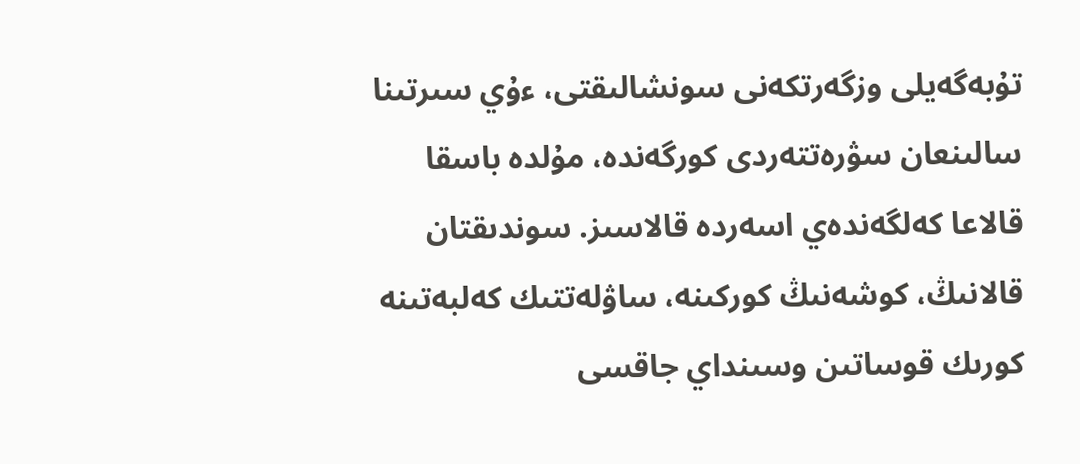تۇبەگەيلى وزگەرتكەنى سونشالىقتى، ءۇي سىرتىنا سالىنعان سۋرەتتەردى كورگەندە، مۇلدە باسقا قالاعا كەلگەندەي اسەردە قالاسىز. سوندىقتان قالانىڭ، كوشەنىڭ كوركىنە، ساۋلەتتىك كەلبەتىنە كورىك قوساتىن وسىنداي جاقسى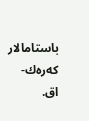باستامالار كەرەك-اق.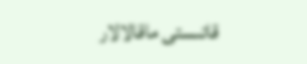قاتىستى ماقالالار